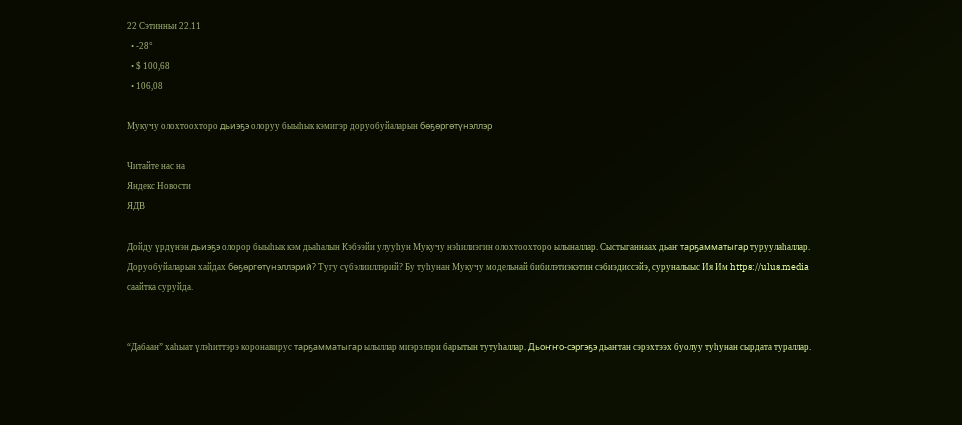22 Сэтинньи 22.11
  • -28°
  • $ 100,68
  • 106,08

Мукучу олохтоохторо дьиэҕэ олоруу быыһык кэмигэр доруобуйаларын бөҕөргөтүнэллэр

Читайте нас на
Яндекс Новости
ЯДВ

Дойду үрдүнэн дьиэҕэ олорор быыһык кэм дьаһалын Кэбээйи улууһун Мукучу нэһилиэгин олохтоохторо ылыналлар. Сыстыганнаах дьаҥ тарҕамматыгар туруулаһаллар. Доруобуйаларын хайдах бөҕөргөтүнэллэрий? Тугу сүбэлииллэрий? Бу туһунан Мукучу модельнай бибилэтиэкэтин сэбиэдиссэйэ, суруналыыс Ия Им https://ulus.media саайтка суруйда.


“Дабаан” хаһыат үлэһиттэрэ коронавирус тарҕамматыгар ылыллар миэрэлэри барытын тутуһаллар. Дьоҥҥо-сэргэҕэ дьаҥтан сэрэхтээх буолуу туһунан сырдата тураллар.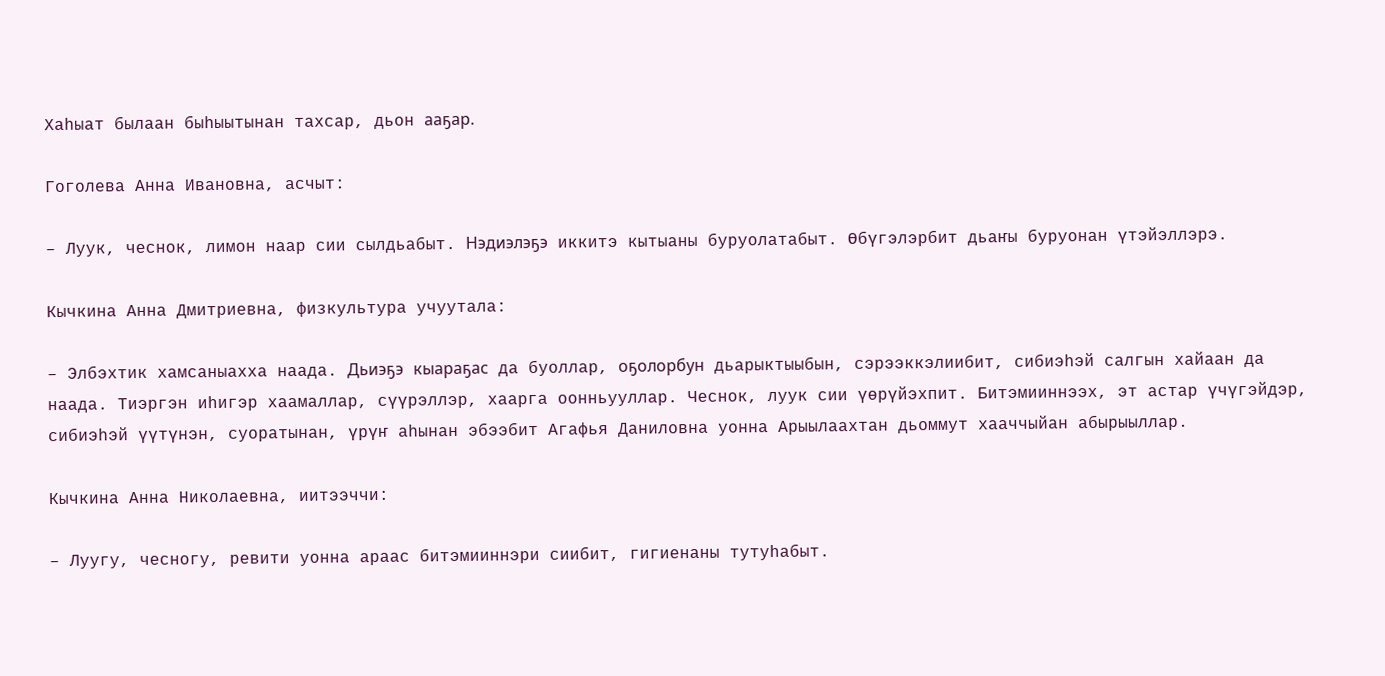Хаһыат былаан быһыытынан тахсар, дьон ааҕар.

Гоголева Анна Ивановна, асчыт:

– Луук, чеснок, лимон наар сии сылдьабыт. Нэдиэлэҕэ иккитэ кытыаны буруолатабыт. Өбүгэлэрбит дьаҥы буруонан үтэйэллэрэ.

Кычкина Анна Дмитриевна, физкультура учуутала:

– Элбэхтик хамсаныахха наада. Дьиэҕэ кыараҕас да буоллар, оҕолорбун дьарыктыыбын, сэрээккэлиибит, сибиэһэй салгын хайаан да наада. Тиэргэн иһигэр хаамаллар, сүүрэллэр, хаарга оонньууллар. Чеснок, луук сии үөрүйэхпит. Битэмииннээх, эт астар үчүгэйдэр, сибиэһэй үүтүнэн, суоратынан, үрүҥ аһынан эбээбит Агафья Даниловна уонна Арыылаахтан дьоммут хааччыйан абырыыллар.

Кычкина Анна Николаевна, иитээччи:

– Луугу, чесногу, ревити уонна араас битэмииннэри сиибит, гигиенаны тутуһабыт.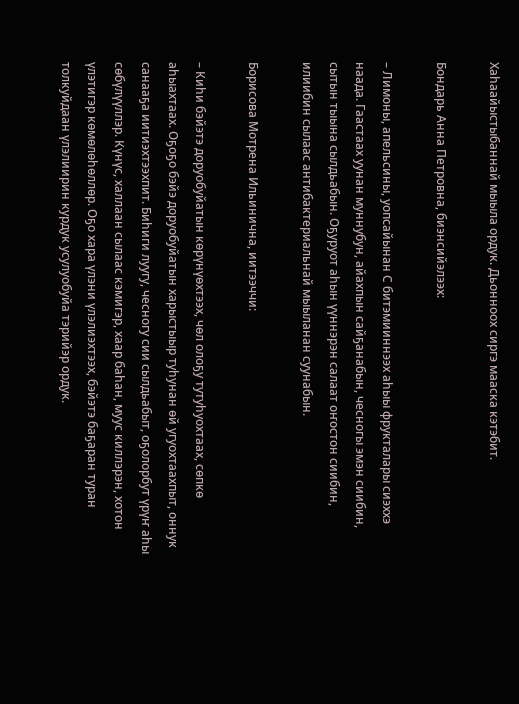Хаһаайыстыбаннай мыыла ордук. Дьонноох сиргэ мааска кэтэбит.

Бондарь Анна Петровна, биэнсийэлээх:

– Лимоны, апельсины, уопсайынан С битэмииннээх аһыы фрукталары сиэххэ наада. Гаастаах уунан муннубун, айахпын сайҕанабын, чесногы эмэн сиибин, сытын тыына сылдьабын. Оҕуруот аһын үүннэрэн салаат оҥостон сиибин, илиибин сылаас антибактериальнай мыыланан суунабын.

Борисова Мотрена Ильинична, иитээччи:

– Киһи бэйэтэ доруобуйатын көрүнүөхтээх, чөл олоҕу тутуһуохтаах, сөпкө аһыахтаах. Оҕоҕо бэйэ доруобуйатын харыстыыр туһунан өй угуохтаахпыт, оннук санааҕа иитиэхтээхпит. Биһиги луугу, чесногу сии сылдьабыт, оҕолорбут үрүҥ аһы сөбүлүүллэр. Күнүс, халлаан сылаас кэмигэр, хаар баһан, муус киллэрэн, хотон үлэтигэр көмөлөһөллөр. Оҕо хара үлэни үлэлиэхтээх, бэйэтэ баҕаран туран толкуйдаан үлэлиирин курдук усулуобуйа тэрийэр ордук.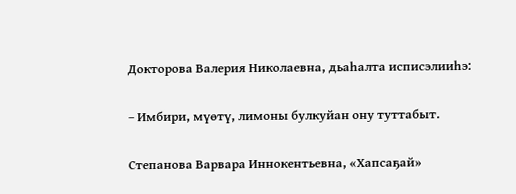Докторова Валерия Николаевна, дьаһалта исписэлииһэ:

– Имбири, мүөтү, лимоны булкуйан ону туттабыт.

Степанова Варвара Иннокентьевна, «Хапсаҕай»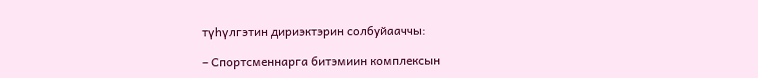түһүлгэтин дириэктэрин солбуйааччы:

– Спортсменнарга битэмиин комплексын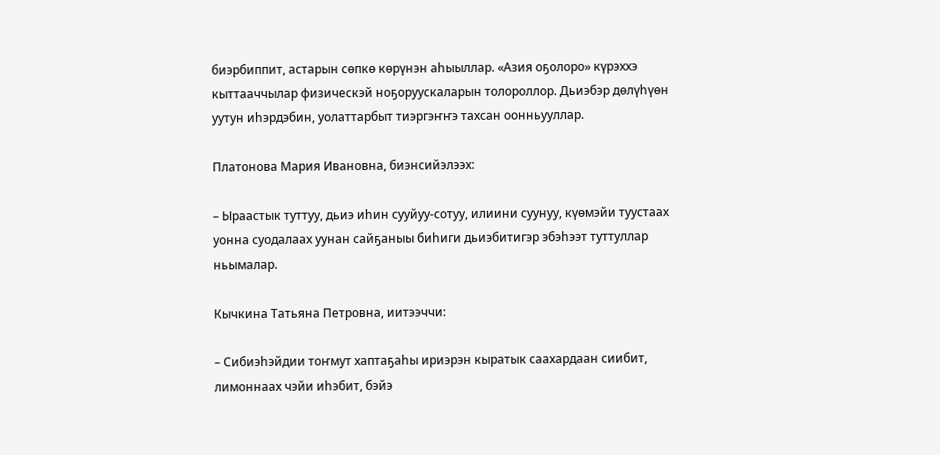биэрбиппит, астарын сөпкө көрүнэн аһыыллар. «Азия оҕолоро» күрэххэ кыттааччылар физическэй ноҕоруускаларын толороллор. Дьиэбэр дөлүһүөн уутун иһэрдэбин, уолаттарбыт тиэргэҥҥэ тахсан оонньууллар.

Платонова Мария Ивановна, биэнсийэлээх:

– Ыраастык туттуу, дьиэ иһин сууйуу-сотуу, илиини суунуу, күөмэйи туустаах уонна суодалаах уунан сайҕаныы биһиги дьиэбитигэр эбэһээт туттуллар ньымалар.

Кычкина Татьяна Петровна, иитээччи:

– Сибиэһэйдии тоҥмут хаптаҕаһы ириэрэн кыратык саахардаан сиибит, лимоннаах чэйи иһэбит, бэйэ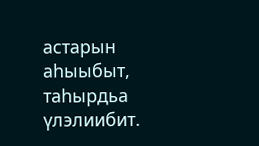астарын аһыыбыт, таһырдьа үлэлиибит.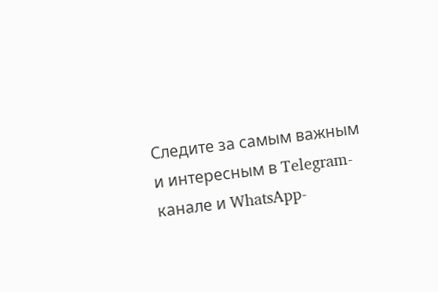Следите за самым важным и интересным в Telegram-канале и WhatsApp-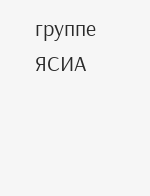группе ЯСИА